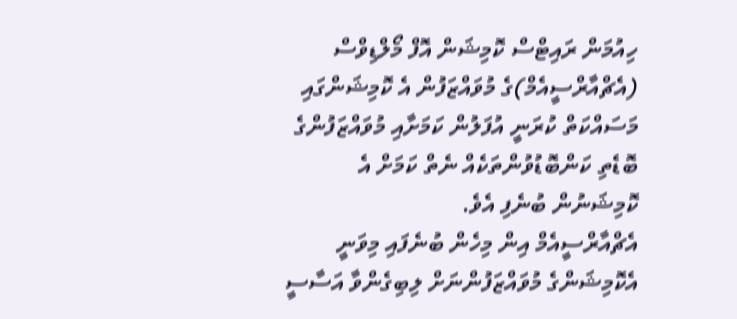ހިއުމަން ރައިޓްސް ކޮމިޝަން އޮފް މޯލްޑިވްސް (އެޗްއާރްސީއެމް)ގެ މުވައްޒަފުން އެ ކޮމިޝަންގައި މަސައްކަތް ކުރަނީ އުފަލުން ކަމަށާއި މުވައްޒަފުންގެ ބޮޑެތި ކަންބޮޑުވުންތަކެއް ނެތް ކަމަށް އެ ކޮމިޝަނުން ބުނެފި އެވެ.
އެޗްއާރްސީއެމް އިން މިހެން ބުނެފައި މިވަނީ އެކޮމިޝަންގެ މުވައްޒަފުންނަށް ލިބިގެންވާ އަސާސީ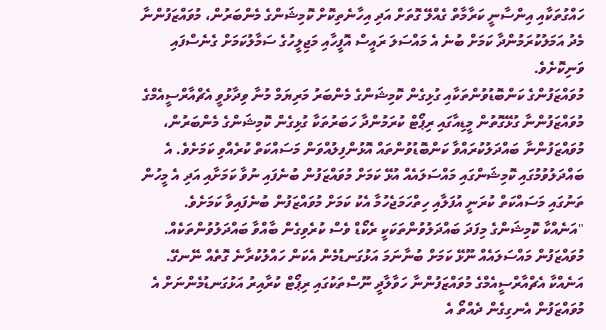ހައްގުތަކާއި އިންސާނީ ކަރާމާތް ގެއްލޭ ގޮތަށް އަދި އިހާނެތިކޮށް ކޮމިޝަންގެ މެންބަރުން، މުވައްޒަފުންނާ މެދު އަމަލުކުރަމުންދާ ކަމަށް ބުނެ އެ މައްސަލަ ރައީސް އޮފީހާއި މަޖިލީހުގެ ސަމާލުކަމަށް ގެނެސްފައި ވަނިކޮށެވެ.
މުވައްޒަފުންގެ ކަންބޮޑުވުންތަކާއި ގުޅިގެން ކޮމިޝަންގެ މެންބަރު މަރިޔަމް މުނާ ވިދާޅުވީ އެޗްއާރްސީއެމްގެ މުވައްޒަފުންނާ ގުޅޭގޮތުން މީޑިއާގައި ރިޕޯޓް ކުރަމުންދާ ހަބަރުތަކާ ގުޅިގެން ކޮމިޝަންގެ މެންބަރުން، މުވައްޒަފުންނާ ބައްދަލުކުރައްވާ ކަންބޮޑުވުންތައް އޮޅުންފިލުއްވަން މަސައްކަތް ކުރެއްވި ކަމަށެވެ. އެ ބައްދަލުވުމުގައި ކޮމިޝަންގައި މައްސަލައެއް އުޅޭ ކަމަށް މުވައްޒަފުން ބުނެފައި ނުވާ ކަމަށާއި އަދި އެ މީހުން ތަނުގައި މަސައްކަތް ކުރަނީ އުފަލާއި ހިތްހަމަޖެހުމާ އެކު ކަމަށް މުވައްޒަފުން ބުނެފައިވާ ކަމަށެވެ.
"އަނެއްކާ ކޮމިޝަންގެ މިފަދަ ބައްދަލުވުންތަކަކީ ރެކޯޑް ވެސް ކުރެވިގެން ބާއްވާ ބައްދަލުވުންތަކެއް. މުވައްޒަފުން މައްސަލައެއް ނޫޅޭ ކަމަށް ބުނާނަމަ އަޅުގަނޑުމެން އެކަން ހައްލުކުރާނެ ގޮތެއް ނޭނގޭ. އަނެއްކާ އެޗްއާރްސީއެމްގެ މުވައްޒަފުންނާ ހަވާލާދީ ނޫސްތަކުގައި ރިޕޯޓް ކުރާއިރު އަޅުގަނޑުމެންނަށް އެ މުވައްޒަފުން އެނގިގެން ދެއްތޯ އެ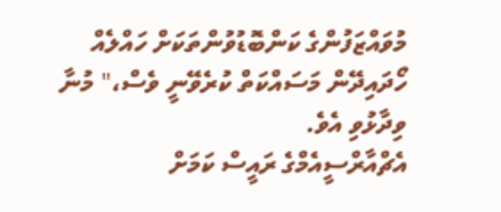މުވައްޒަފުންގެ ކަންބޮޑުވުންތަކަށް ހައްލެއް ހޯދައިދޭން މަސައްކަތް ކުރެވޭނީ ވެސް،" މުނާ ވިދާޅުވި އެވެ.
އެޗްއާރްސީއެމްގެ ރައީސް ކަމަށް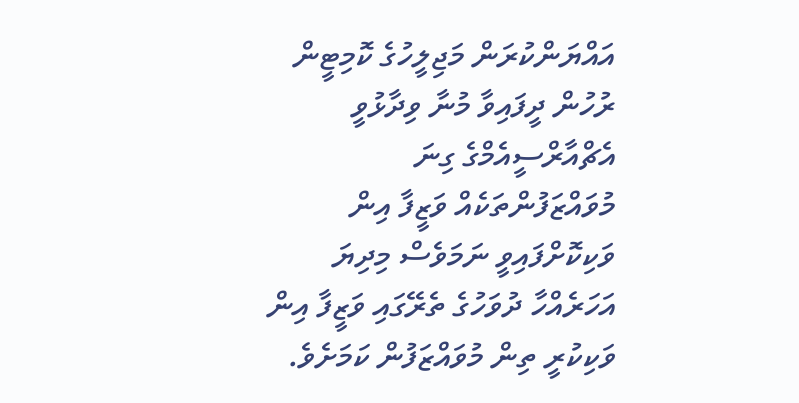އައްޔަންކުރަން މަޖިލީހުގެ ކޮމިޓީން ރުހުން ދީފައިވާ މުނާ ވިދާޅުވީ އެޗްއާރްސީއެމްގެ ގިނަ މުވައްޒަފުންތަކެއް ވަޒީފާ އިން ވަކިކޮށްފައިވީ ނަމަވެސް މިދިޔަ އަހަރެއްހާ ދުވަހުގެ ތެރޭގައި ވަޒީފާ އިން ވަކިކުރީ ތިން މުވައްޒަފުން ކަމަށެވެ.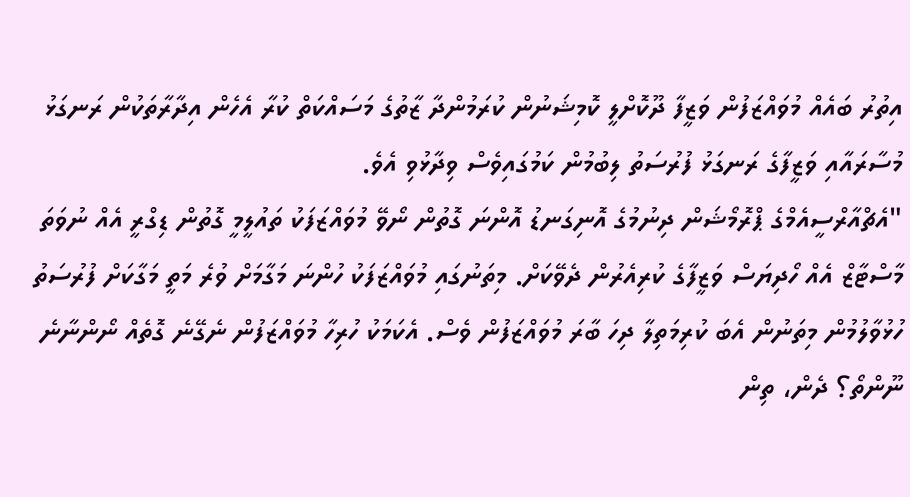އިތުރު ބައެއް މުވައްޒަފުން ވަޒީފާ ދޫކޮށްލީ ކޮމިޝަނުން ކުރަމުންދާ ޒާތުގެ މަސައްކަތް ކުރާ އެހެން އިދާރާތަކުން ރަނގަޅު މުސާރައާއި ވަޒީފާގެ ރަނގަޅު ފުރުސަތު ލިބުމުން ކަމުގައިވެސް ވިދާޅުވި އެވެ.
"އެޗްއާރްސީއެމްގެ ޕްރޮމޯޝަން ދިނުމުގެ އޮނިގަނޑު އޮންނަ ގޮތުން ނޯވޭ މުވައްޒަފަކު ތައުލީމީ ގޮތުން ޑިގްރީ އެއް ނުވަތަ މާސްޓާޒް އެއް ހޯދިޔަސް ވަޒީފާގެ ކުރިއެރުން ދެވޭކަށް. މިތަނުގައި މުވައްޒަފަކު ހުންނަ މަގާމަށް ވުރެ މަތީ މަގާކަށް ފުރުސަތު ހުޅުވާލުމުން މިތަނުން އެބަ ކުރިމަތިލާ ދިހަ ބާރަ މުވައްޒަފުން ވެސް. އެކަމަކު ހުރިހާ މުވައްޒަފުން ނެގޭނެ ގޮތެއް ނޯންނާނެ ނޫންތޯ؟ ދެން، ތިން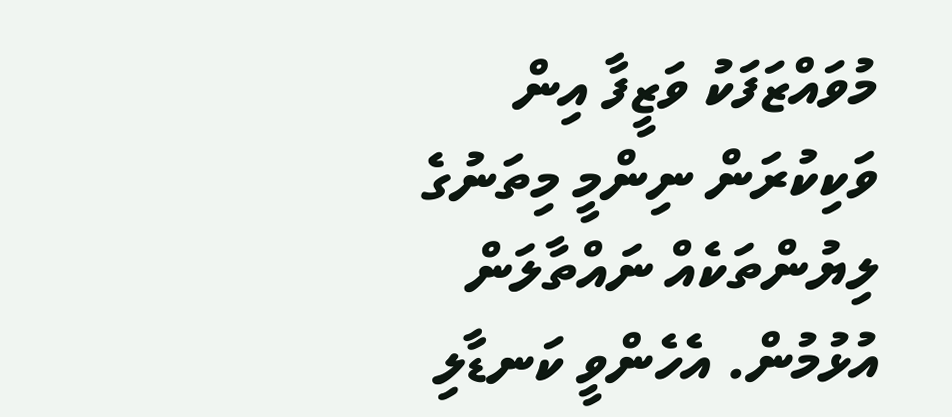މުވައްޒަފަކު ވަޒީފާ އިން ވަކިކުރަން ނިންމީ މިތަނުގެ ލިޔުންތަކެއް ނައްތާލަން އުޅުމުން. އެހެންވީ ކަނޑާލި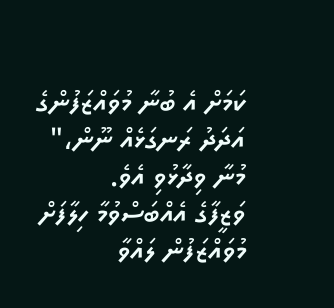ކަމަށް އެ ބުނާ މުވައްޒަފުންގެ އަދަދު ރަނގަޅެއް ނޫން،" މުނާ ވިދާޅުވި އެވެ.
ވަޒީފާގެ އެއްބަސްވުމާ ހިލާފަށް މުވައްޒަފުން ލައްވާ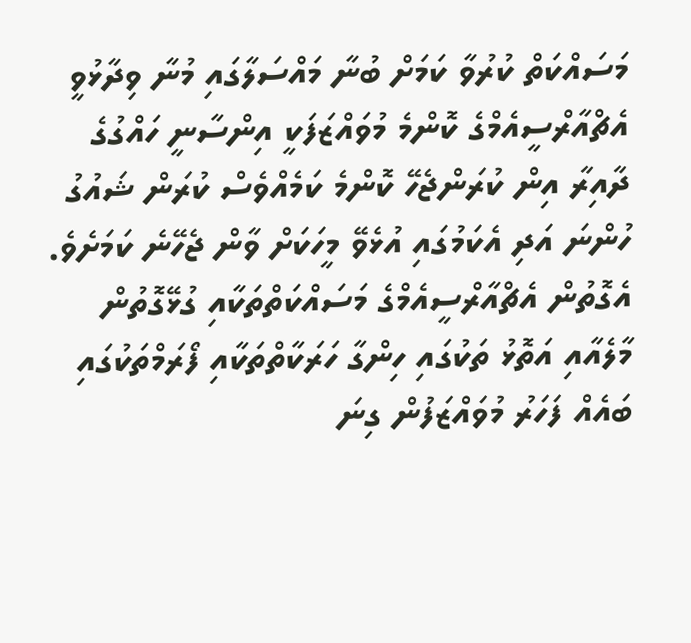މަސައްކަތް ކުރުވާ ކަމަށް ބުނާ މައްސަލާގައި މުނާ ވިދާޅުވީ އެޗްއާރްސީއެމްގެ ކޮންމެ މުވައްޒަފަކީ އިންސާނީ ހައްގުގެ ދާއިރާ އިން ކުރަންޖެހޭ ކޮންމެ ކަމެއްވެސް ކުރަން ޝައުގު ހުންނަ އަދި އެކަމުގައި އުޅެވޭ މީހަކަށް ވާން ޖެހޭނެ ކަމަށެވެ. އެގޮތުން އެޗްއާރްސީއެމްގެ މަސައްކަތްތަކާއި ގުޅޭގޮތުން މާލެއާއި އަތޮޅު ތަކުގައި ހިންގާ ހަރަކާތްތަކާއި ފޯރަމްތަކުގައި ބައެއް ފަހަރު މުވައްޒަފުން ގިނަ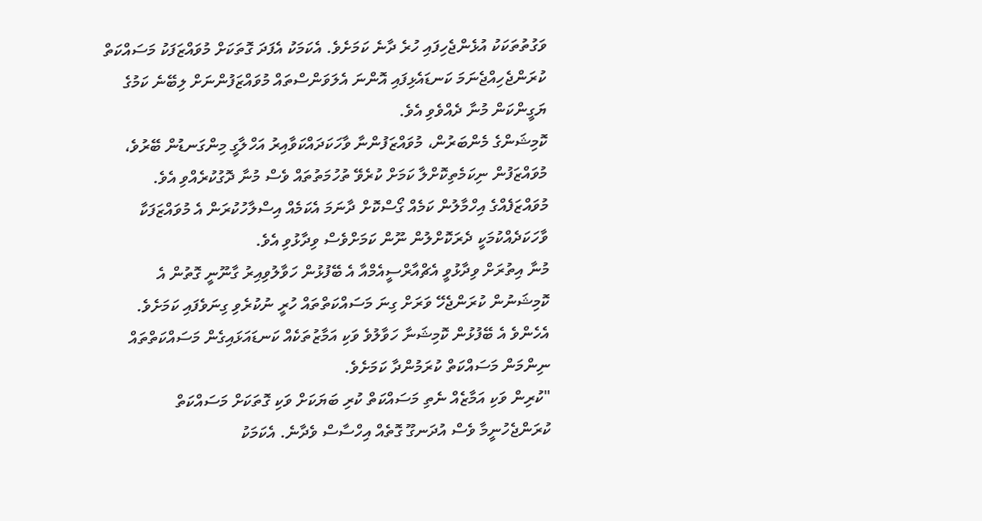ވަގުތުތަކަކު އުޅެންޖެހިފައި ހުރެ ދާނެ ކަމަށެވެ. އެކަމަކު އެފަދަ ގޮތަކަށް މުވައްޒަފަކު މަސައްކަތް ކުރަންޖެހިއްޖެނަމަ ކަނޑައެޅިފައި އޮންނަ އެލަވަންސްތައް މުވައްޒަފުންނަށް ލިބޭނެ ކަމުގެ ޔަގީންކަން މުނާ ދެއްވެވި އެވެ.
ކޮމިޝަންގެ މެންބަރުން، މުވައްޒަފުންނާ ވާހަކަދައްކަވާއިރު އަހްލާގީ މިންގަނޑުން ބޭރުވެ، މުވައްޒަފުން ނިކަމެތިކޮށްލާ ކަމަށް ކުރެވޭ ތުހުމަތުތައް ވެސް މުނާ ދޮގުކުރެއްވި އެވެ. މުވައްޒަފެއްގެ އިހްމާލުން ކަމެއް ގޯސްކޮށް ދާނަމަ އެކަމެއް އިސްލާހުކުރަން އެ މުވައްޒަފަކާ ވާހަކަދެއްކުމަކީ ދެރަކޮށްލުން ނޫން ކަމަށްވެސް ވިދާޅުވި އެވެ.
މުނާ އިތުރަށް ވިދާޅުވީ އެޗްއާރްސީއެމްއާ އެ ބޭފުޅުން ހަވާލުވިއިރު ގާނޫނީ ގޮތުން އެ ކޮމިޝަނުން ކުރަންޖެހޭ ވަރަށް ގިނަ މަސައްކަތްތައް ހުރީ ނުކުރެވި ގިނަވެފައި ކަމަށެވެ. އެހެންވެ އެ ބޭފުޅުން ކޮމިޝަނާ ހަވާލުވެ ވަކި އަމާޒުތަކެއް ކަނޑައަޅައިގެން މަސައްކަތްތައް ނިންމަން މަސައްކަތް ކުރަމުންދާ ކަމަށެވެ.
"ކުރިން ވަކި އަމާޒެއް ނެތި މަސައްކަތް ކުރި ބަޔަކަށް ވަކި ގޮތަކަށް މަސައްކަތް ކުރަންޖެހުނީމާ ވެސް އުދަނގޫ ގޮތެއް އިހްސާސް ވެދާނެ. އެކަމަކު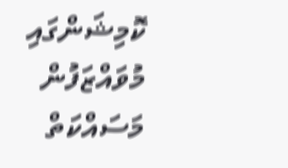ކޮމިޝަންގައި މުވައްޒަފުން މަސައްކަތް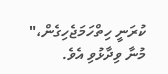ކުރަނީ ހިތްހަމަޖެހިގެން،" މުނާ ވިދާޅުވި އެވެ.